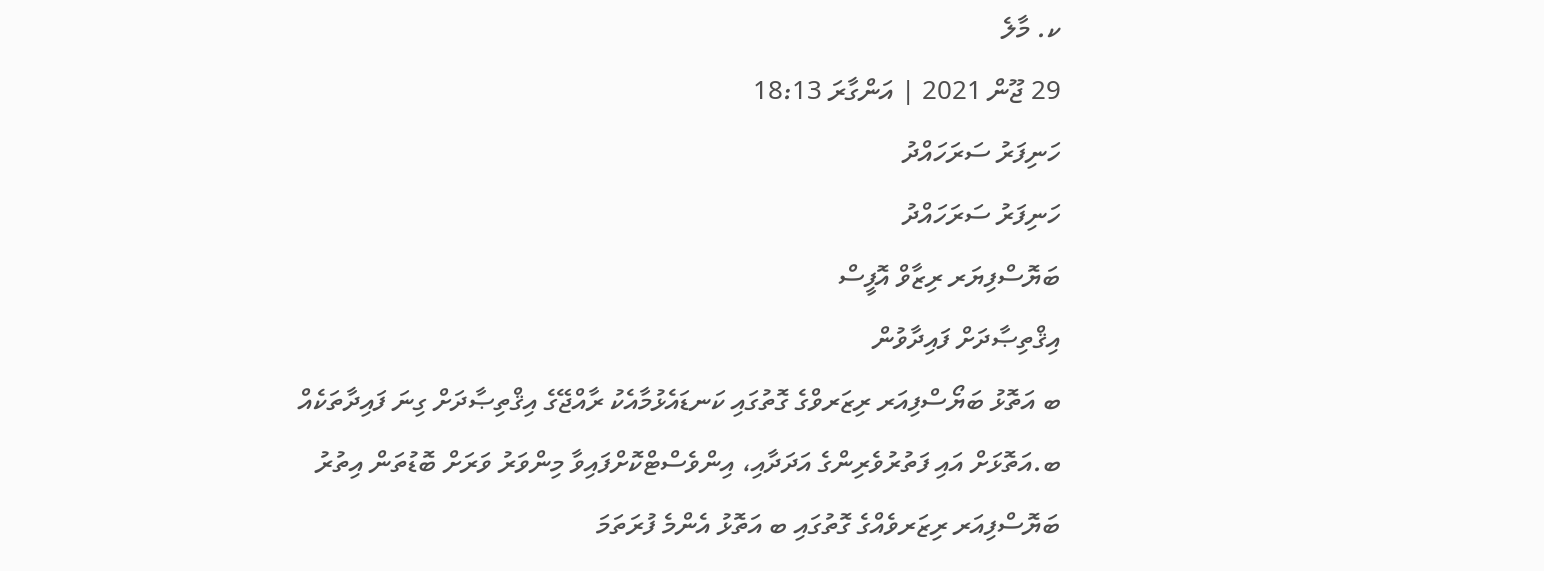ކ. މާލެ
29 ޖޫން 2021 | އަންގާރަ 18:13
ހަނިފަރު ސަރަހައްދު
ހަނިފަރު ސަރަހައްދު
ބަޔޮސްފިޔަރ ރިޒާވް އޮފީސް
އިޤްތިޞާދަށް ފައިދާވުން
ބ އަތޮޅު ބަޔޯސްފިއަރ ރިޒަރވްގެ ގޮތުގައި ކަނޑައެޅުމާއެކު ރާއްޖޭގެ އިޤްތިޞާދަށް ގިނަ ފައިދާތަކެއް
ބ.އަތޮޅަށް އައި ފަތުރުވެރިންގެ އަދަދާއި، އިންވެސްޓްކޮށްފައިވާ މިންވަރު ވަރަށް ބޮޑުތަން އިތުރު
ބަޔޮސްފިއަރ ރިޒަރވެއްގެ ގޮތުގައި ބ އަތޮޅު އެންމެ ފުރަތަމަ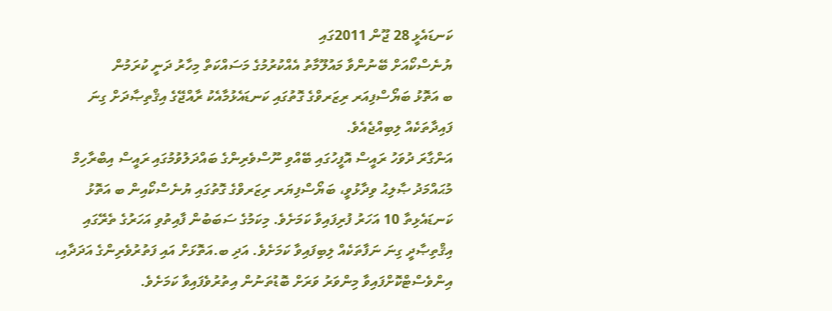ކަނޑައެޅީ 28 ޖޫން 2011ގައި
ޔުނެސްކޯއަށް ބޭނުންވާ މައުލޫމާތު އެއްކުރުމުގެ މަސައްކަތް މިހާރު ދަނީ ކުރަމުން
ބ އަތޮޅު ބަޔޯސްފިއަރ ރިޒަރވްގެ ގޮތުގައި ކަނޑައެޅުމާއެކު ރާއްޖޭގެ އިޤްތިޞާދަށް ގިނަ ފައިދާތަކެއް ލިބިއްޖެއެވެ.
އަންގާރަ ދުވަހު ރައީސް އޮފީހުގައި ބޭއްވި ނޫސްވެރިންގެ ބައްދަލުވުމުގައި ރައީސް އިބްރާހިމް މުޙައްމަދު ޞާލިޙު ވިދާޅުވީ، ބަޔޯސްފިޔަރ ރިޒަރވްގެ ގޮތުގައި ޔުނެސްކޯއިން ބ އަތޮޅު ކަނޑައެޅިތާ 10 އަހަރު ފުރިފައިވާ ކަމަށެވެ. މިކަމުގެ ސަބަބުން ފާއިތުވި އަހަރުގެ ތެރޭގައި އިޤްތިޞާދީ ގިނަ ނަފާތަކެއް ލިބިފައިވާ ކަމަށެވެ. އަދި ބ.އަތޮޅަށް އައި ފަތުރުވެރިންގެ އަދަދާއި، އިންވެސްޓްކޮށްފައިވާ މިންވަރު ވަރަށް ބޮޑުތަނުން އިތުރުވެފައިވާ ކަމަށެވެ.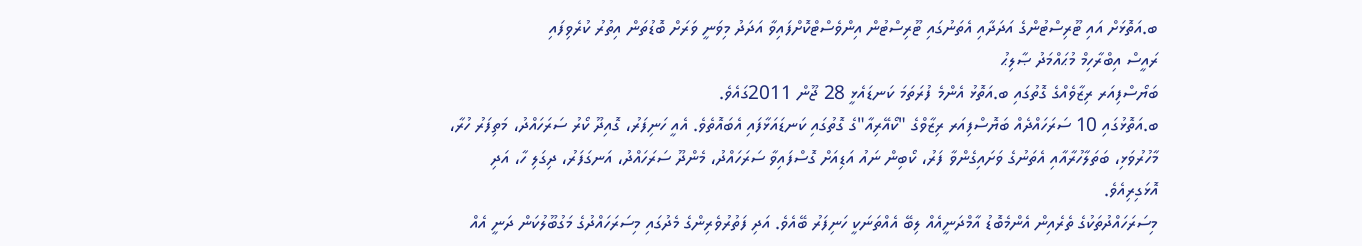ބ.އަތޮޅަށް އައި ޓޫރިސްޓުންގެ އަދަދާއި އެތަނުގައި ޓޫރިސްޓުން އިންވެސްޓްކޮށްފައިވާ އަދަދު މިވަނީ ވަރަށް ބޮޑުތަން އިތުރު ކުރެވިފައި
ރައީސް އިބްރާހިމް މުޙައްމަދު ޞާލިޙު
ބަޔޯސްފިއަރ ރިޒާވެއްގެ ގޮތުގައި ބ.އަތޮޅު އެންމެ ފުރަތަމަ ކަނޑައެޅީ 28 ޖޫން 2011ގައެވެ.
ބ.އަތޮޅުގައި 10 ސަރަހައްދެއް ބަޔޮސްފިއަރ ރިޒާވްގެ "ކޯއޭރިއާ"ގެ ގޮތުގައި ކަނޑައަޅާފައި އެބައޮތެވެ. އެއީ ހަނިފަރު، ގޮއިދޫ ކޯރު ސަރަހައްދު، މަތިފަރު ހުރާ، މާހުރުވަޅި، ބަތަލާހުރާއާއި އެތަނުގެ ވަށައިގެންވާ ފަރު، ކޯބިން ނައު އަޑިއަށް ގޮސްފައިވާ ސަރަހައްދު، މެންދޫ ސަރަހައްދު، އަނގަފަރު، ދިގަލި ހާ، އަދި އޮޅަގިރިއެވެ.
މިސަރަހައްދުތަކުގެ ތެރެއިން އެންމެބޮޑު އާމްދަނީއެއް ލިބޭ އެއްތަނަކީ ހަނިފަރު ބޭއެވެ. އަދި ފަތުރުވެރިންގެ މެދުގައި މިސަރަހައްދުގެ މަގުބޫލުކަން ދަނީ އެއް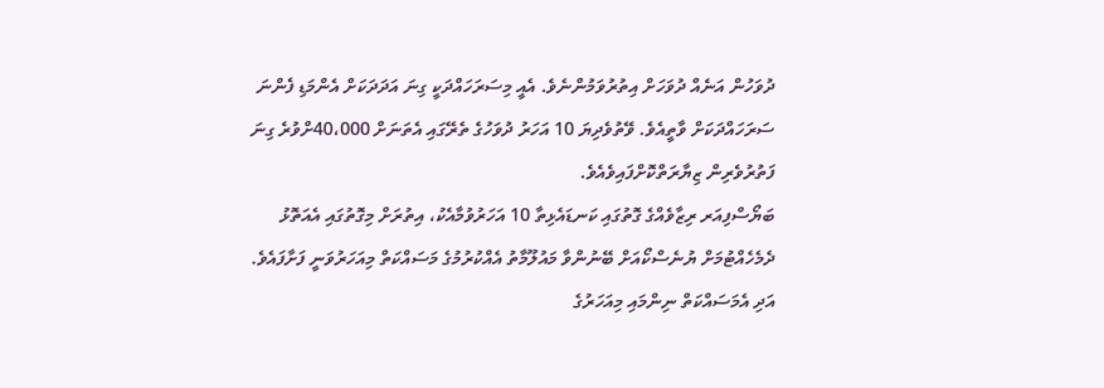ދުވަހުން އަނެއް ދުވަހަށް އިތުރުވަމުންނެވެ. އެއީ މިސަރަހައްދަކީ ގިނަ އަދަދަކަށް އެންމަޑި ފެންނަ ސަރަހައްދަކަށް ވާތީއެވެ. ވޭތުވެދިޔަ 10 އަހަރު ދުވަހުގެ ތެރޭގައި އެތަނަށް 40،000ށްވުރެ ގިނަ ފަތުރުވެރިން ޒިޔާރަތްކޮށްފައިވެއެވެ.
ބަޔޯސްފިއަރ ރިޒާވެއްގެ ގޮތުގައި ކަނޑައެޅިތާ 10 އަހަރުވުމާއެކު، އިތުރަށް މިގޮތުގައި އެއަތޮޅު ދެމެހެއްޓުމަށް ޔުނެސްކޯއަށް ބޭނުންވާ މައުލޫމާތު އެއްކުރުމުގެ މަސައްކަތް މިއަހަރުވަނީ ފަށާފައެވެ. އަދި އެމަސައްކަތް ނިންމައި މިއަހަރުގެ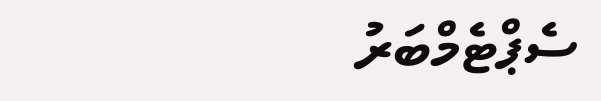ސެޕްޓެމްބަރު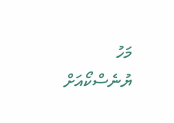މަހު ޔުނެސްކޯއަށް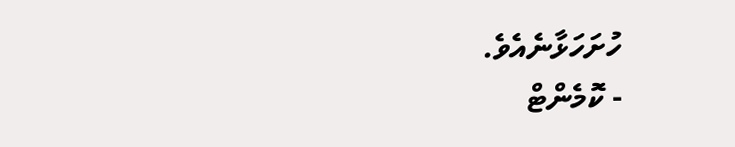ހުށަހަޅާނެއެވެ.
- ކޮމެންޓް